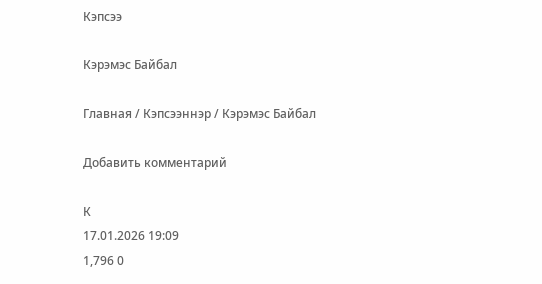Кэпсээ

Кэрэмэс Байбал

Главная / Кэпсээннэр / Кэрэмэс Байбал

Добавить комментарий

К
17.01.2026 19:09
1,796 0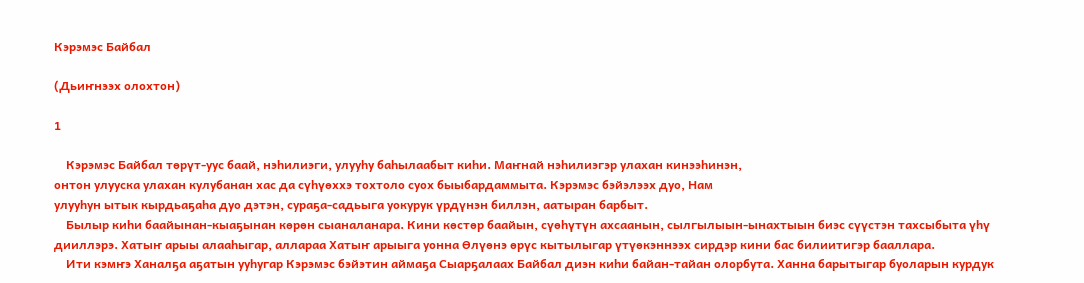Кэрэмэс Байбал

(Дьиҥнээх олохтон)

1

    Кэрэмэс Байбал төрүт-уус баай, нэһилиэги, улууһу баһылаабыт киһи. Маҥнай нэһилиэгэр улахан кинээһинэн,
онтон улууска улахан кулубанан хас да сүһүөххэ тохтоло суох быыбардаммыта. Кэрэмэс бэйэлээх дуо, Нам
улууһун ытык кырдьаҕаһа дуо дэтэн, сураҕа-садьыга уокурук үрдүнэн биллэн, аатыран барбыт.
    Былыр киһи баайынан-кыаҕынан көрөн сыаналанара. Кини көстөр баайын, сүөһүтүн ахсаанын, сылгылыын-ынахтыын биэс сүүстэн тахсыбыта үһү дииллэрэ. Хатыҥ арыы алааһыгар, аллараа Хатыҥ арыыга уонна Өлүөнэ өрүс кытылыгар үтүөкэннээх сирдэр кини бас билиитигэр бааллара.
    Ити кэмҥэ Ханалҕа аҕатын ууһугар Кэрэмэс бэйэтин аймаҕа Сыарҕалаах Байбал диэн киһи байан-тайан олорбута. Ханна барытыгар буоларын курдук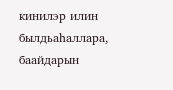кинилэр илин былдьаһаллара, баайдарын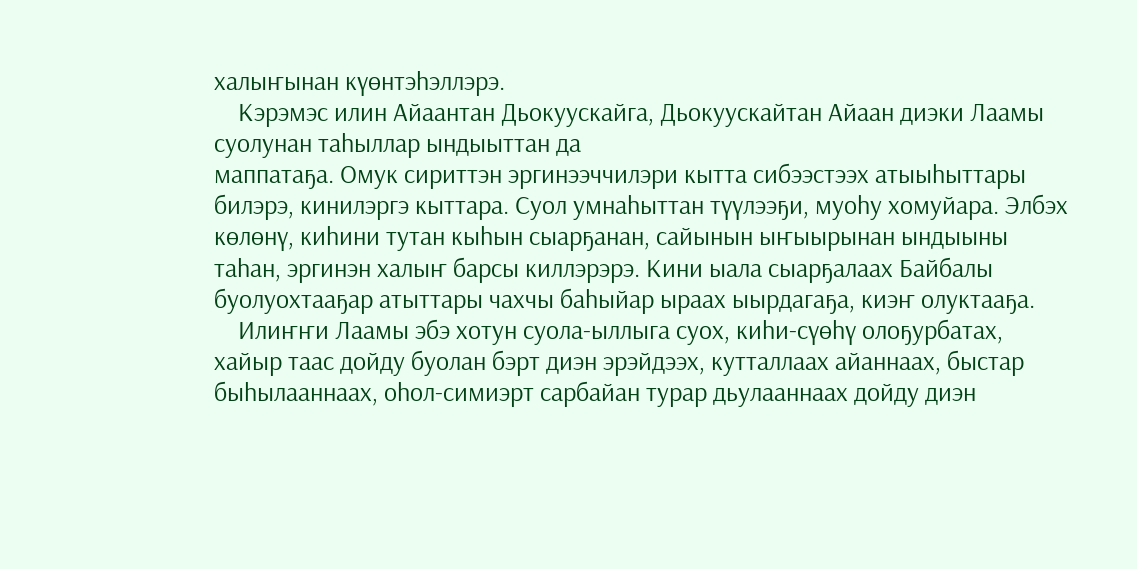халыҥынан күөнтэһэллэрэ.
    Кэрэмэс илин Айаантан Дьокуускайга, Дьокуускайтан Айаан диэки Лаамы суолунан таһыллар ындыыттан да
маппатаҕа. Омук сириттэн эргинээччилэри кытта сибээстээх атыыһыттары билэрэ, кинилэргэ кыттара. Суол умнаһыттан түүлээҕи, муоһу хомуйара. Элбэх көлөнү, киһини тутан кыһын сыарҕанан, сайынын ыҥыырынан ындыыны таһан, эргинэн халыҥ барсы киллэрэрэ. Кини ыала сыарҕалаах Байбалы буолуохтааҕар атыттары чахчы баһыйар ыраах ыырдагаҕа, киэҥ олуктааҕа.
    Илиҥҥи Лаамы эбэ хотун суола-ыллыга суох, киһи-сүөһү олоҕурбатах, хайыр таас дойду буолан бэрт диэн эрэйдээх, кутталлаах айаннаах, быстар быһылааннаах, оһол-симиэрт сарбайан турар дьулааннаах дойду диэн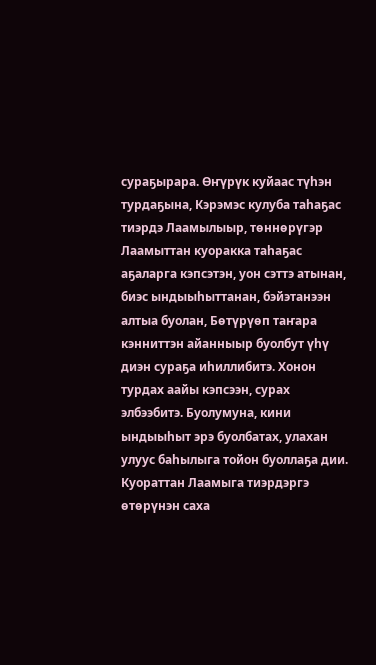сураҕырара. Өҥүрүк куйаас түһэн турдаҕына, Кэрэмэс кулуба таһаҕас тиэрдэ Лаамылыыр, төннөрүгэр Лаамыттан куоракка таһаҕас аҕаларга кэпсэтэн, уон сэттэ атынан, биэс ындыыһыттанан, бэйэтанээн алтыа буолан, Бөтүрүөп таҥара кэнниттэн айанныыр буолбут үһү диэн сураҕа иһиллибитэ. Хонон турдах аайы кэпсээн, сурах элбээбитэ. Буолумуна, кини ындыыһыт эрэ буолбатах, улахан улуус баһылыга тойон буоллаҕа дии. Куораттан Лаамыга тиэрдэргэ өтөрүнэн саха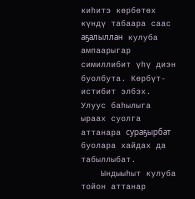киһитэ көрбөтөх күндү табаара саас аҕалыллан кулуба ампаарыгар симиллибит үһү диэн буолбута. Көрбүт-истибит элбэх. Улуус баһылыга ыраах суолга аттанара сураҕырбат буолара хайдах да табыллыбат.
    Ындыыһыт кулуба тойон аттанар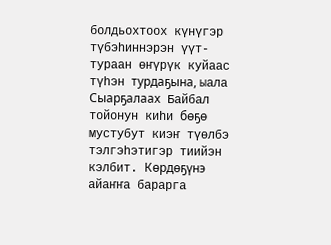болдьохтоох күнүгэр түбэһиннэрэн үүт-тураан өҥүрүк куйаас түһэн турдаҕына, ыала Сыарҕалаах Байбал тойонун киһи бөҕө мустубут киэҥ түөлбэ тэлгэһэтигэр тиийэн кэлбит. Көрдөҕүнэ айаҥҥа барарга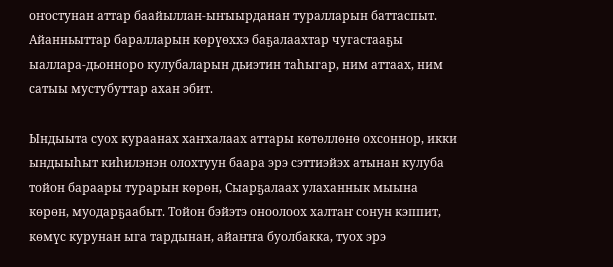оҥостунан аттар баайыллан-ыҥыырданан туралларын баттаспыт. Айанньыттар баралларын көрүөххэ баҕалаахтар чугастааҕы ыаллара-дьонноро кулубаларын дьиэтин таһыгар, ним аттаах, ним сатыы мустубуттар ахан эбит.

Ындыыта суох кураанах хаҥхалаах аттары көтөллөнө охсоннор, икки ындыыһыт киһилэнэн олохтуун баара эрэ сэттиэйэх атынан кулуба тойон бараары турарын көрөн, Сыарҕалаах улаханнык мыына көрөн, муодарҕаабыт. Тойон бэйэтэ оноолоох халтаҥ сонун кэппит, көмүс курунан ыга тардынан, айаҥҥа буолбакка, туох эрэ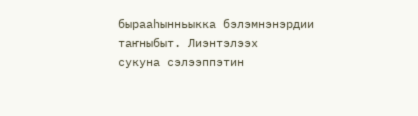бырааһынньыкка бэлэмнэнэрдии таҥныбыт. Лиэнтэлээх
сукуна сэлээппэтин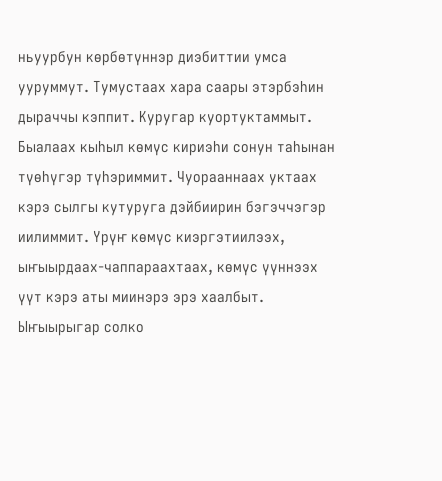ньуурбун көрбөтүннэр диэбиттии умса ууруммут. Тумустаах хара саары этэрбэһин дыраччы кэппит. Куругар куортуктаммыт. Быалаах кыһыл көмүс кириэһи сонун таһынан түөһүгэр түһэриммит. Чуорааннаах уктаах кэрэ сылгы кутуруга дэйбиирин бэгэччэгэр иилиммит. Үрүҥ көмүс киэргэтиилээх, ыҥыырдаах-чаппараахтаах, көмүс үүннээх үүт кэрэ аты миинэрэ эрэ хаалбыт. Ыҥыырыгар солко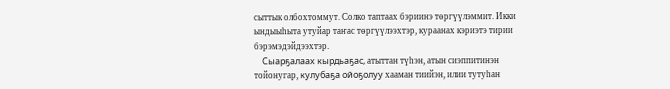сыттык олбохтоммут. Солко таптаах бэриинэ төргүүлэммит. Икки ындыыһыта утуйар таҥас төргүүлээхтэр, кураанах кэриэтэ тирии бэрэмэдэйдээхтэр.
    Сыарҕалаах кырдьаҕас, атыттан түһэн, атын сиэппитинэн тойонугар, кулубаҕа ойоҕолуу хааман тиийэн, илии тутуһан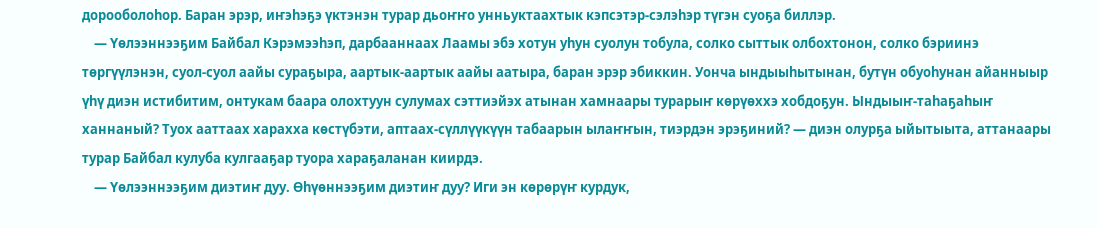дорооболоһор. Баран эрэр, иҥэһэҕэ үктэнэн турар дьоҥҥо унньуктаахтык кэпсэтэр-сэлэһэр түгэн суоҕа биллэр.
    — Үөлээннээҕим Байбал Кэрэмээһэп, дарбааннаах Лаамы эбэ хотун уһун суолун тобула, солко сыттык олбохтонон, солко бэриинэ төргүүлэнэн, суол-суол аайы сураҕыра, аартык-аартык аайы аатыра, баран эрэр эбиккин. Уонча ындыыһытынан, бутүн обуоһунан айанныыр үһү диэн истибитим, онтукам баара олохтуун сулумах сэттиэйэх атынан хамнаары турарыҥ көрүөххэ хобдоҕун. Ындыыҥ-таһаҕаһыҥ ханнаный? Туох ааттаах харахха көстүбэти, аптаах-сүллүүкүүн табаарын ылаҥҥын, тиэрдэн эрэҕиний? — диэн олурҕа ыйытыыта, аттанаары турар Байбал кулуба кулгааҕар туора хараҕаланан киирдэ.
    — Үөлээннээҕим диэтиҥ дуу. Өһүөннээҕим диэтиҥ дуу? Иги эн көрөрүҥ курдук,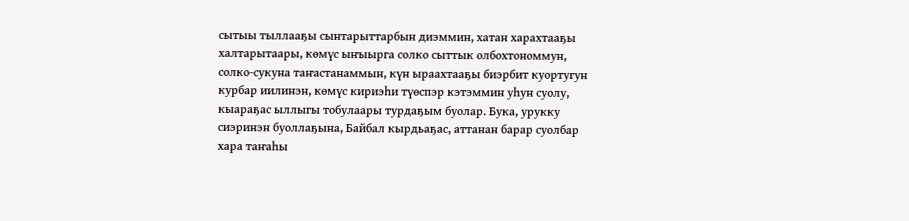сытыы тыллааҕы сынтарыттарбын диэммин, хатан харахтааҕы халтарытаары, көмүс ыҥыырга солко сыттык олбохтономмун, солко-сукуна таҥастанаммын, күн ыраахтааҕы биэрбит куортугун курбар иилинэн, көмүс кириэһи түөспэр кэтэммин уһун суолу, кыараҕас ыллыгы тобулаары турдаҕым буолар. Бука, урукку сиэринэн буоллаҕына, Байбал кырдьаҕас, аттанан барар суолбар хара таҥаһы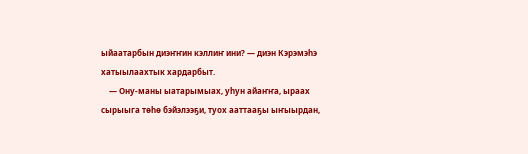ыйаатарбын диэҥҥин кэллиҥ ини? — диэн Кэрэмэһэ хатыылаахтык хардарбыт.
    — Ону-маны ыатарымыах, уһун айаҥҥа, ыраах сырыыга төһө бэйэлээҕи, туох ааттааҕы ыҥыырдан,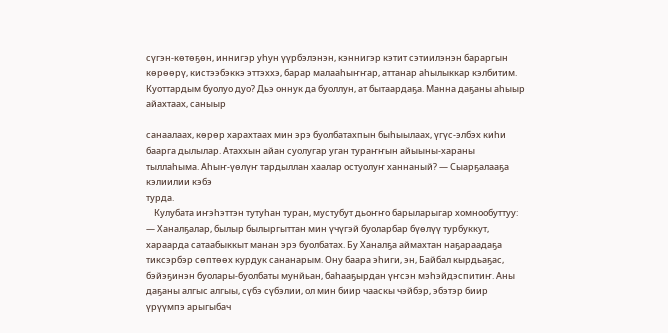сүгэн-көтөҕөн, иннигэр уһун үүрбэлэнэн, кэннигэр кэтит сэтиилэнэн бараргын көрөөрү, кистээбэккэ эттэххэ, барар малааһыҥҥар, аттанар аһылыккар кэлбитим. Куоттардым буолуо дуо? Дьэ оннук да буоллун, ат бытаардаҕа. Манна даҕаны аһыыр айахтаах, саныыр

санаалаах, көрөр харахтаах мин эрэ буолбатахпын быһыылаах, үгүс-элбэх киһи баарга дылылар. Атаххын айан суолугар уган тураҥҥын айыыны-хараны тыллаһыма. Аһыҥ-үөлүҥ тардыллан хаалар остуолуҥ ханнаный? — Сыарҕалааҕа кэлиилии кэбэ
турда.
    Кулубата иҥэһэттэн тутуһан туран, мустубут дьоҥҥо барыларыгар хомнообуттуу: — Ханалҕалар, былыр былыргыттан мин үчүгэй буоларбар бүөлүү турбуккут, хараарда сатаабыккыт манан эрэ буолбатах. Бу Ханалҕа аймахтан наҕараадаҕа тиксэрбэр сөптөөх курдук сананарым. Ону баара эһиги, эн, Байбал кырдьаҕас, бэйэҕинэн буолары-буолбаты мунйьан, баһааҕырдан үҥсэн мэһэйдэспитиҥ. Аны даҕаны алгыс алгыы, сүбэ сүбэлии, ол мин биир чааскы чэйбэр, эбэтэр биир үрүүмпэ арыгыбач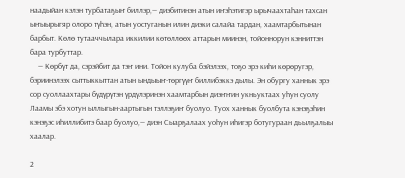наадыйан кэлэн турбатаҕыҥ биллэр,— диэбитинэн атын иҥэһэтигэр ырычаахтаһан тахсан ыҥыырыгяр олоро түһэн, атын уостуганын илин диэки салайа тардан, хаамтарбытынан барбыт. Көлө тутааччылара иккилии көтөллөөх аттарын миинэн, тойоннорун кэнниттэн бара турбуттар.
    — Көрбүт да, сэрэйбит да тэҥ ини. Тойон кулуба бэйэлээх, тоҕо эрэ киһи көрөругэр, бэриинэлээх сыттыккыттан атын ындыыҥ-төргүүҥ биллибэккэ дылы. Эн обургу ханнык эрэ сор суоллаахтары бүдүрүтэн үрдүлэринэн хаамтарбын диэҥҥин укньуктаах уһун суолу Лаамы эбэ хотун ыллыгын-аартыгын тэллэҕиҥ буолуо. Туох ханнык буолбута кэнэҕэһин кэнэҕэс иһиллибитэ баар буолуо,— диэн Сыарҕалаах уоһун иһигэр ботугураан дьылҕалыы хаалар.

2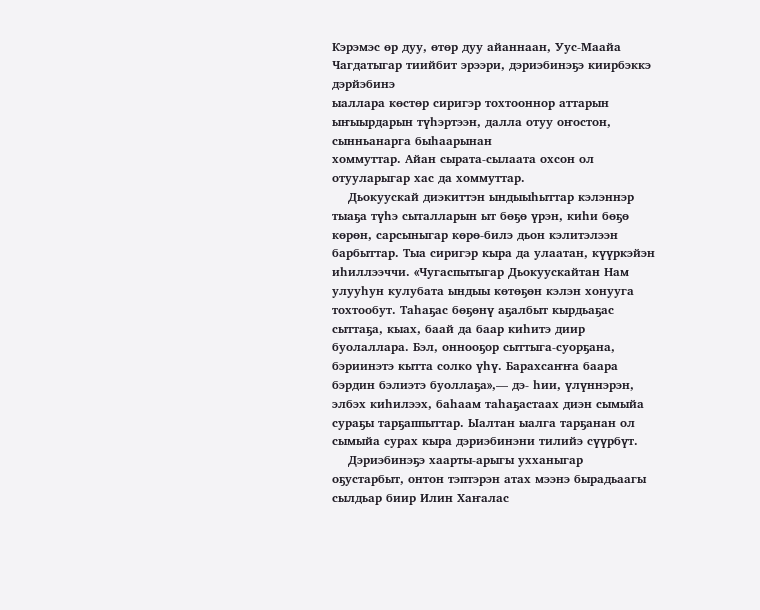Кэрэмэс өр дуу, өтөр дуу айаннаан, Уус-Маайа Чагдатыгар тиийбит эрээри, дэриэбинэҕэ киирбэккэ дэрйэбинэ
ыаллара көстөр сиригэр тохтооннор аттарын ыҥыырдарын түһэртээн, далла отуу оҥостон, сынньанарга быһаарынан
хоммуттар. Айан сырата-сылаата охсон ол отууларыгар хас да хоммуттар.
    Дьокуускай диэкиттэн ындыыһыттар кэлэннэр тыаҕа түһэ сыталларын ыт бөҕө үрэн, киһи бөҕө көрөн, сарсыныгар көрө-билэ дьон кэлитэлээн барбыттар. Тыа сиригэр кыра да улаатан, күүркэйэн иһиллээччи. «Чугаспытыгар Дьокуускайтан Нам улууһун кулубата ындыы көтөҕөн кэлэн хонууга тохтообут. Таһаҕас бөҕөнү аҕалбыт кырдьаҕас
сыттаҕа, кыах, баай да баар киһитэ диир буолаллара. Бэл, оннооҕор сыттыга-суорҕана, бэриинэтэ кытта солко үһү. Барахсаҥҥа баара бэрдин бэлиэтэ буоллаҕа»,— дэ- һии, үлүннэрэн, элбэх киһилээх, баһаам таһаҕастаах диэн сымыйа сураҕы тарҕаппыттар. Ыалтан ыалга тарҕанан ол сымыйа сурах кыра дэриэбинэни тилийэ сүүрбүт.
    Дэриэбинэҕэ хаарты-арыгы ухханыгар оҕустарбыт, онтон тэптэрэн атах мээнэ бырадьаагы сылдьар биир Илин Хаҥалас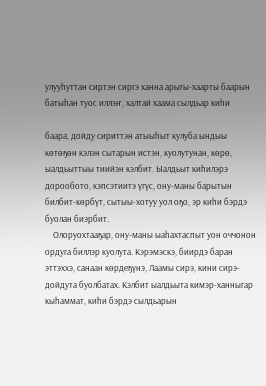улууһуттан сиртэн сиргэ ханна арыгы-хаарты баарын батыһан туос иллэҥ, халтай хаама сылдьар киһи

баара, дойду сириттэн атыыһыт кулуба ындыы көтөҕөн кэлэн сытарын истэн, куолутунан, көрө, ыалдьыттыы тиийэн кэлбит. Ыалдьыт киһилэрэ дорообото, кэпсэтиитэ үгүс, ону-маны барытын билбит-көрбүт, сытыы-хотуу уол оҕо, эр киһи бэрдэ буолан биэрбит.
    Олоруохтааҕар, ону-маны ыаһахтаспыт уон оччонон ордуга биллэр куолута. Кэрэмэскэ, биирдэ баран эттэххэ, санаан көрдеҕүнэ, Лаамы сирэ, кини сирэ-дойдута буолбатах. Кэлбит ыалдьыта кимэр-ханныгар кыһаммат, киһи бэрдэ сылдьарын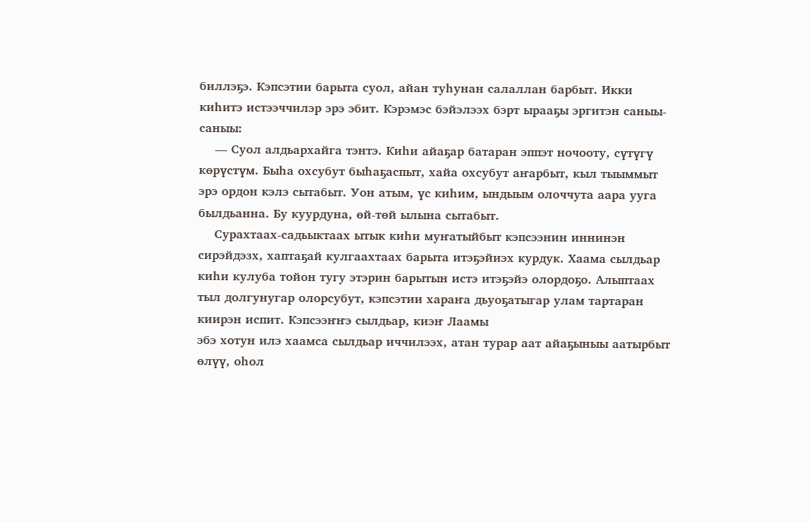биллэҕэ. Кэпсэтии барыта суол, айан туһунан салаллан барбыт. Икки киһитэ истээччилэр эрэ эбит. Кэрэмэс бэйэлээх бэрт ырааҕы эргитэн саныы-саныы:
    — Суол алдьархайга тэнтэ. Киһи айаҕар батаран эппэт ночооту, сүтүгү көрүстүм. Быһа охсубут быһаҕаспыт, хайа охсубут аҥарбыт, кыл тыыммыт эрэ ордон кэлэ сытабыт. Уон атым, үс киһим, ындыым олоччута аара ууга былдьанна. Бу куурдуна, өй-төй ылына сытабыт.
    Сурахтаах-садьыктаах ытык киһи муҥатыйбыт кэпсээнин иннинэн сирэйдэзх, хаптаҕай кулгаахтаах барыта итэҕэйиэх курдук. Хаама сылдьар киһи кулуба тойон тугу этэрин барытын истэ итэҕэйэ олордоҕо. Алыптаах тыл долгунугар олорсубут, кэпсэтии хараҥа дьуоҕатыгар улам тартаран киирэн испит. Кэпсээҥҥэ сылдьар, киэҥ Лаамы
эбэ хотун илэ хаамса сылдьар иччилээх, атан турар аат айаҕыныы аатырбыт өлүү, оһол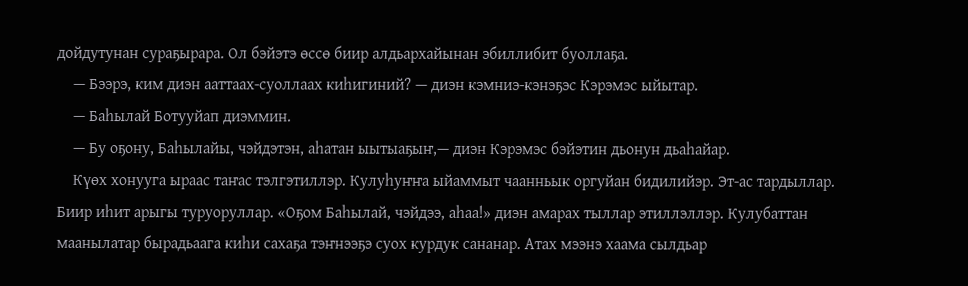дойдутунан сураҕырара. Ол бэйэтэ өссө биир алдьархайынан эбиллибит буоллаҕа.
    — Бээрэ, ким диэн ааттаах-суоллаах киһигиний? — диэн кэмниэ-кэнэҕэс Кэрэмэс ыйытар.
    — Баһылай Ботууйап диэммин.
    — Бу оҕону, Баһылайы, чэйдэтэн, аһатан ыытыаҕыҥ,— диэн Кэрэмэс бэйэтин дьонун дьаһайар.
    Күөх хонууга ыраас таҥас тэлгэтиллэр. Кулуһуҥҥа ыйаммыт чаанньык оргуйан бидилийэр. Эт-ас тардыллар. Биир иһит арыгы туруоруллар. «Оҕом Баһылай, чэйдээ, аһаа!» диэн амарах тыллар этиллэллэр. Кулубаттан маанылатар бырадьаага киһи сахаҕа тэҥнээҕэ суох курдук сананар. Атах мээнэ хаама сылдьар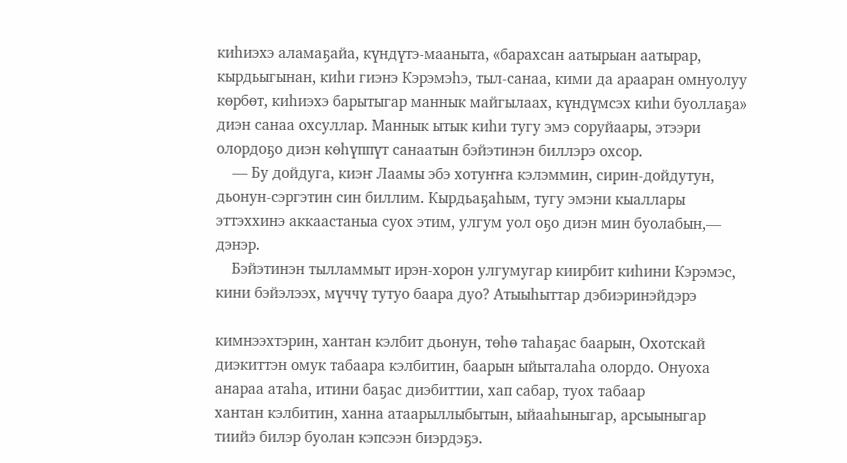киһиэхэ аламаҕайа, күндүтэ-мааныта, «барахсан аатырыан аатырар, кырдьыгынан, киһи гиэнэ Кэрэмэһэ, тыл-санаа, кими да арааран омнуолуу көрбөт, киһиэхэ барытыгар маннык майгылаах, күндүмсэх киһи буоллаҕа» диэн санаа охсуллар. Маннык ытык киһи тугу эмэ соруйаары, этээри олордоҕо диэн көһүппүт санаатын бэйэтинэн биллэрэ охсор.
    — Бу дойдуга, киэҥ Лаамы эбэ хотуҥҥа кэлэммин, сирин-дойдутун, дьонун-сэргэтин син биллим. Кырдьаҕаһым, тугу эмэни кыаллары эттэххинэ аккаастаныа суох этим, улгум уол оҕо диэн мин буолабын,— дэнэр.
    Бэйэтинэн тылламмыт ирэн-хорон улгумугар киирбит киһини Кэрэмэс, кини бэйэлээх, мүччү тутуо баара дуо? Атыыһыттар дэбиэринэйдэрэ

кимнээхтэрин, хантан кэлбит дьонун, төһө таһаҕас баарын, Охотскай диэкиттэн омук табаара кэлбитин, баарын ыйыталаһа олордо. Онуоха анараа атаһа, итини баҕас диэбиттии, хап сабар, туох табаар
хантан кэлбитин, ханна атаарыллыбытын, ыйааһыныгар, арсыыныгар тиийэ билэр буолан кэпсээн биэрдэҕэ.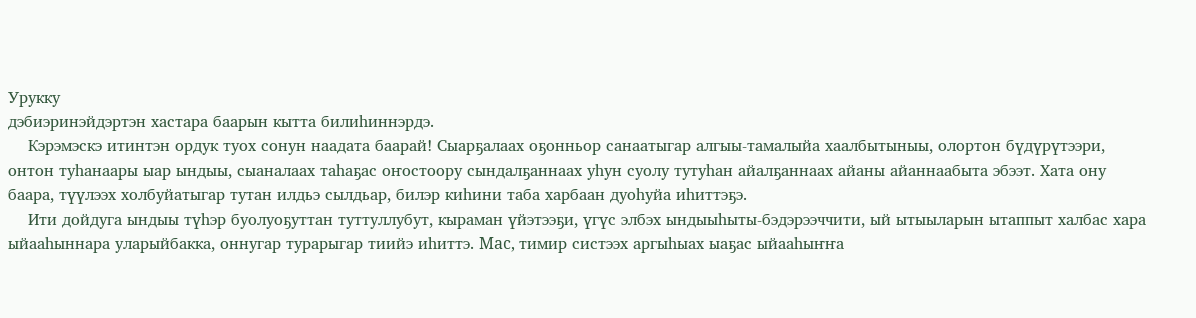Урукку
дэбиэринэйдэртэн хастара баарын кытта билиһиннэрдэ.
    Кэрэмэскэ итинтэн ордук туох сонун наадата баарай! Сыарҕалаах оҕонньор санаатыгар алгыы-тамалыйа хаалбытыныы, олортон бүдүрүтээри, онтон туһанаары ыар ындыы, сыаналаах таһаҕас оҥостоору сындалҕаннаах уһун суолу тутуһан айалҕаннаах айаны айаннаабыта эбээт. Хата ону баара, түүлээх холбуйатыгар тутан илдьэ сылдьар, билэр киһини таба харбаан дуоһуйа иһиттэҕэ.
    Ити дойдуга ындыы түһэр буолуоҕуттан туттуллубут, кыраман үйэтээҕи, үгүс элбэх ындыыһыты-бэдэрээччити, ый ытыыларын ытаппыт халбас хара ыйааһыннара уларыйбакка, оннугар турарыгар тиийэ иһиттэ. Mac, тимир систээх аргыһыах ыаҕас ыйааһыҥҥа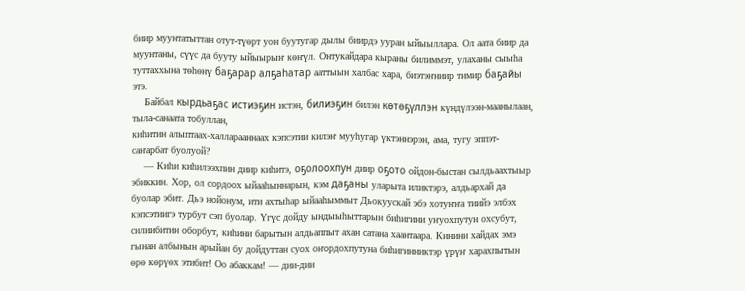биир муунтатыттан отут-түөрт уон буутугар дылы биирдэ ууран ыйыыллара. Ол аата биир да муунтаны, сүүс да бууту ыйыырыҥ көҥүл. Онтукайдара кыраны билиммэт, улаханы сыыһа туттаххына төһөнү баҕарар алҕаһатар ааттыын халбас хара, биэтэҥниир тимир баҕайы этэ.
    Байбал кырдьаҕас истиэҕин истэн, билиэҕин билэн көтөҕүллэн күндүлээн-маанылаан, тыла-санаата тобуллан,
киһитин алыптаах-халларааннаах кэпсэтии килэҥ мууһугар үктэннэрэн, ама, тугу эппэт-саҥарбат буолуой?
    — Киһи киһилээхпин диир киһитэ, оҕолоохпун диир оҕото ойдон-быстан сылдьаахтыыр эбиккин. Хор, ол сордоох ыйааһыннарын, кэм даҕаны уларыта иликтэрэ, алдьархай да буолар эбит. Дьэ нойонум, ити ахтыһар ыйааһыммыт Дьокуускай эбэ хотуҥҥа тиийэ элбэх кэпсэтиигэ турбут сэп буолар. Үгүс дойду ындыыһыттарын биһигини уҥуохпутун охсубут, силиибитин оборбут, киһини барытын алдьаппыт ахан сатана хаантаара. Кинини хайдах эмэ гынан албынын арыйан бу дойдуттан суох оҥордохпутуна биһигинниктэр үрүҥ харахпытын өрө көрүөх этибит! Оо абаккам! — дии-дии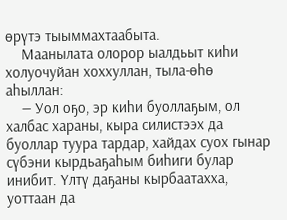өрүтэ тыыммахтаабыта.
    Маанылата олорор ыалдьыт киһи холуочуйан хоххуллан, тыла-өһө аһыллан:
    — Уол оҕо, эр киһи буоллаҕым, ол халбас хараны, кыра силистээх да буоллар туура тардар, хайдах суох гынар сүбэни кырдьаҕаһым биһиги булар инибит. Үлтү даҕаны кырбаатахха, уоттаан да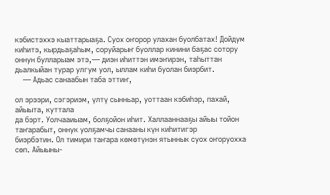кэбистэххэ кыаттарыаҕа. Суох оҥорор улахан буолбатах! Дойдум киһитэ, кырдьаҕаһым, соруйарыҥ буоллар кинини баҕас сотору оннун булларыам этэ,— диэн иһиттэн имэҥирэн, таһыттан дьалкыйан турар улгум уол, ыллам киһи буолан биэрбит.
    — Адьас санаабын таба эттиҥ,

ол эрээри, сэгэриэм, үлтү сынньар, уоттаан кэбиһэр, пахай, айыыта, куттала
да бэрт. Уолчааиыам, болҕойон иһит. Халлааннааҕы айыы тойон таҥарабыт, оннук уолҕамчы санааны күн киһитигэр
биэрбэтин. Ол тимири таҥара көмөтүнэн ятыннык суох оҥоруохха сөп. Айыыны-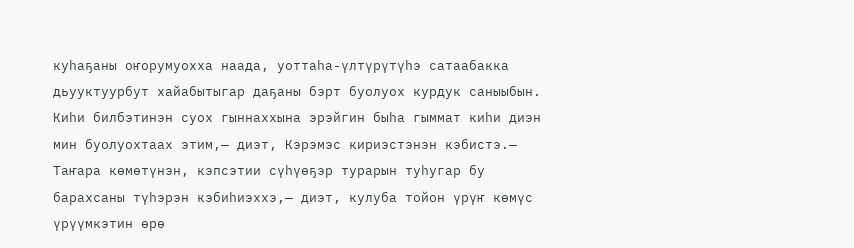куһаҕаны оҥорумуохха наада, уоттаһа-үлтүрүтүһэ сатаабакка дьууктуурбут хайабытыгар даҕаны бэрт буолуох курдук саныыбын. Киһи билбэтинэн суох гыннаххына эрэйгин быһа гыммат киһи диэн мин буолуохтаах этим,— диэт, Кэрэмэс кириэстэнэн кэбистэ.— Таҥара көмөтүнэн, кэпсэтии сүһүөҕэр турарын туһугар бу барахсаны түһэрэн кэбиһиэххэ,— диэт, кулуба тойон үрүҥ көмүс үрүүмкэтин өрө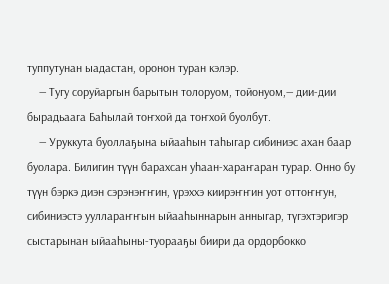туппутунан ыадастан, оронон туран кэлэр.
    — Тугу соруйаргын барытын толоруом, тойонуом,— дии-дии бырадьаага Баһылай тоҥхой да тоҥхой буолбут.
    — Уруккута буоллаҕына ыйааһын таһыгар сибиниэс ахан баар буолара. Билигин түүн барахсан уһаан-хараҥаран турар. Онно бу түүн бэркэ диэн сэрэнэҥҥин, үрэххэ киирэҥҥин уот оттоҥҥун, сибиниэстэ ууллараҥҥын ыйааһыннарын анныгар, түгэхтэригэр сыстарынан ыйааһыны-туорааҕы биири да ордорбокко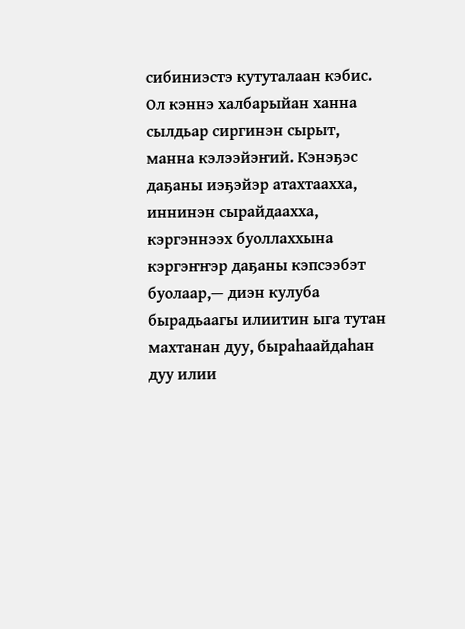сибиниэстэ кутуталаан кэбис. Ол кэннэ халбарыйан ханна сылдьар сиргинэн сырыт, манна кэлээйэҥий. Кэнэҕэс даҕаны иэҕэйэр атахтаахха, иннинэн сырайдаахха, кэргэннээх буоллаххына кэргэҥҥэр даҕаны кэпсээбэт буолаар,— диэн кулуба бырадьаагы илиитин ыга тутан махтанан дуу, быраһаайдаһан дуу илии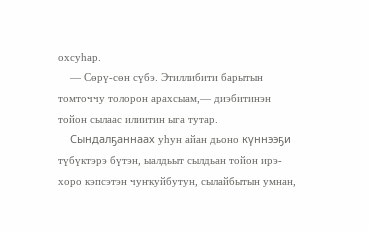охсуһар.
    — Сөрү-сөн сүбэ. Этиллибити барытын томточчу толорон арахсыам,— диэбитинэн тойон сылаас илиитин ыга тутар.
    Сындалҕаннаах уһун айан дьоно күннээҕи түбүктэрэ бүтэн, ыалдьыт сылдьан тойон ирэ-хоро кэпсэтэн чуҥкуйбутун, сылайбытын умнан,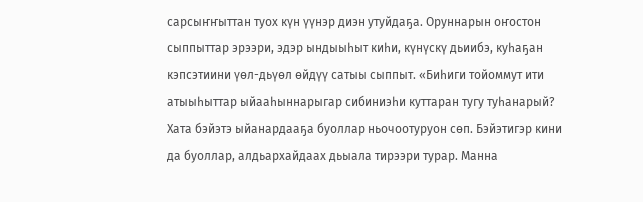сарсыҥҥыттан туох күн үүнэр диэн утуйдаҕа. Оруннарын оҥостон сыппыттар эрээри, эдэр ындыыһыт киһи, күнүскү дьиибэ, куһаҕан кэпсэтиини үөл-дьүөл өйдүү сатыы сыппыт. «Биһиги тойоммут ити атыыһыттар ыйааһыннарыгар сибиниэһи куттаран тугу туһанарый? Хата бэйэтэ ыйанардааҕа буоллар ньочоотуруон сөп. Бэйэтигэр кини да буоллар, алдьархайдаах дьыала тирээри турар. Манна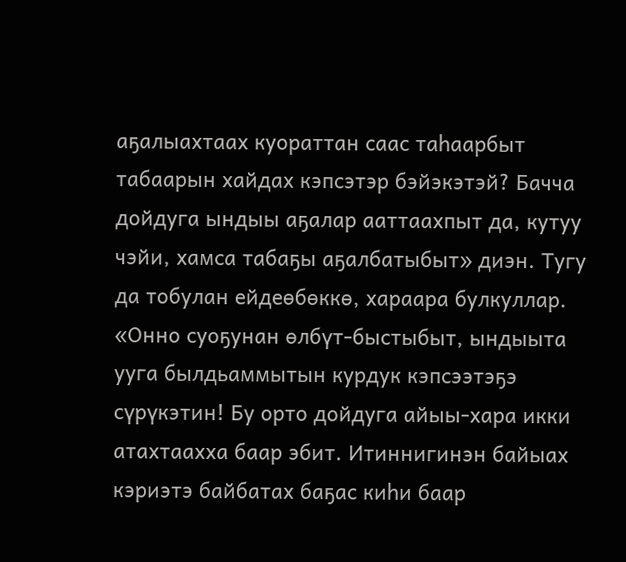аҕалыахтаах куораттан саас таһаарбыт табаарын хайдах кэпсэтэр бэйэкэтэй? Бачча дойдуга ындыы аҕалар ааттаахпыт да, кутуу чэйи, хамса табаҕы аҕалбатыбыт» диэн. Тугу да тобулан ейдеөбөккө, хараара булкуллар. «Онно суоҕунан өлбүт-быстыбыт, ындыыта ууга былдьаммытын курдук кэпсээтэҕэ сүрүкэтин! Бу орто дойдуга айыы-хара икки атахтаахха баар эбит. Итиннигинэн байыах кэриэтэ байбатах баҕас киһи баар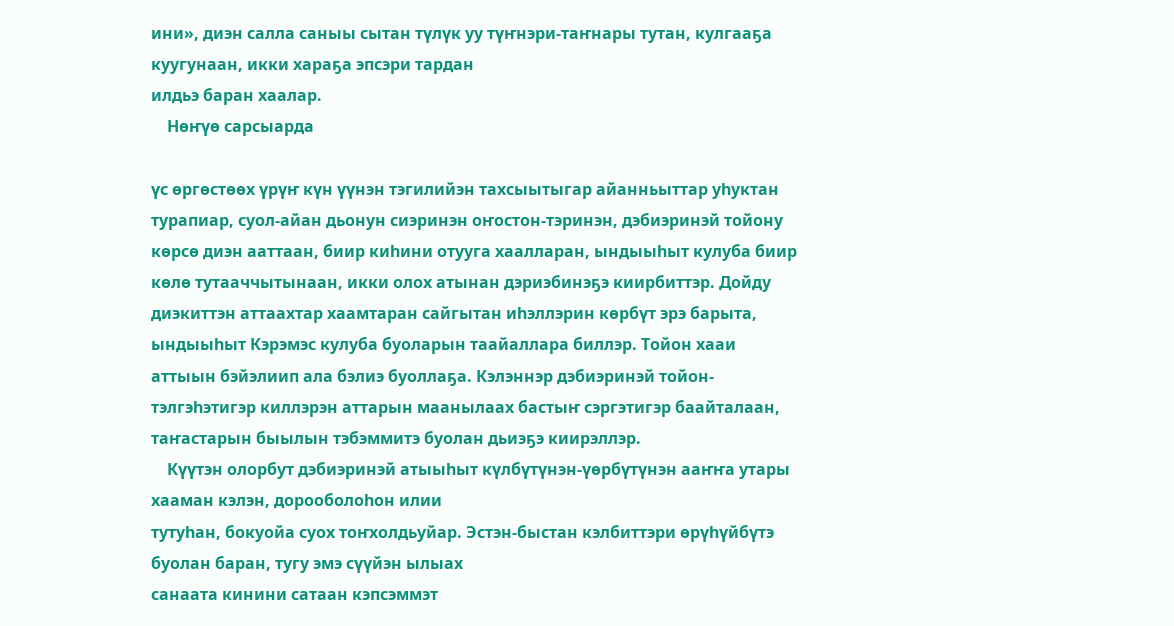ини», диэн салла саныы сытан түлүк уу түҥнэри-таҥнары тутан, кулгааҕа куугунаан, икки хараҕа эпсэри тардан
илдьэ баран хаалар.
    Нөҥүө сарсыарда

үс өргөстөөх үрүҥ күн үүнэн тэгилийэн тахсыытыгар айанньыттар уһуктан турапиар, суол-айан дьонун сиэринэн оҥостон-тэринэн, дэбиэринэй тойону көрсө диэн ааттаан, биир киһини отууга хаалларан, ындыыһыт кулуба биир көлө тутааччытынаан, икки олох атынан дэриэбинэҕэ киирбиттэр. Дойду диэкиттэн аттаахтар хаамтаран сайгытан иһэллэрин көрбүт эрэ барыта, ындыыһыт Кэрэмэс кулуба буоларын таайаллара биллэр. Тойон хааи аттыын бэйэлиип ала бэлиэ буоллаҕа. Кэлэннэр дэбиэринэй тойон-тэлгэһэтигэр киллэрэн аттарын маанылаах бастыҥ сэргэтигэр баайталаан, таҥастарын быылын тэбэммитэ буолан дьиэҕэ киирэллэр.
    Күүтэн олорбут дэбиэринэй атыыһыт күлбүтүнэн-үөрбүтүнэн ааҥҥа утары хааман кэлэн, дорооболоһон илии
тутуһан, бокуойа суох тоҥхолдьуйар. Эстэн-быстан кэлбиттэри өрүһүйбүтэ буолан баран, тугу эмэ сүүйэн ылыах
санаата кинини сатаан кэпсэммэт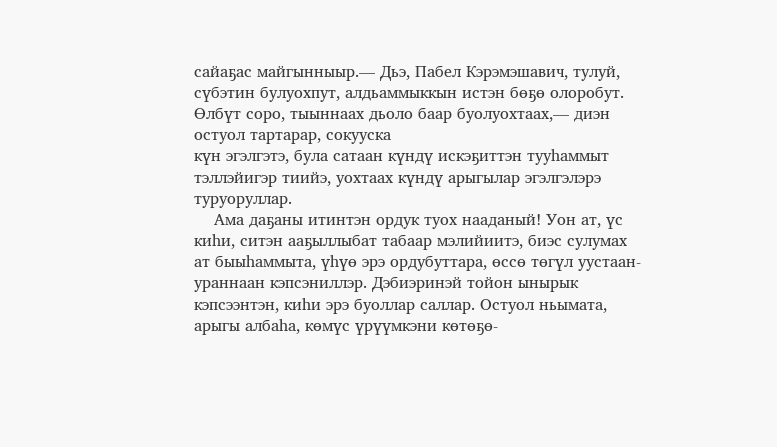сайаҕас майгынныыр.— Дьэ, Пабел Кэрэмэшавич, тулуй, сүбэтин булуохпут, алдьаммыккын истэн бөҕө олоробут. Өлбүт соро, тыыннаах дьоло баар буолуохтаах,— диэн остуол тартарар, сокууска
күн эгэлгэтэ, була сатаан күндү искэҕиттэн тууһаммыт тэллэйигэр тиийэ, уохтаах күндү арыгылар эгэлгэлэрэ туруоруллар.
    Ама даҕаны итинтэн ордук туох нааданый! Уон ат, үс киһи, ситэн ааҕыллыбат табаар мэлийиитэ, биэс сулумах
ат быыһаммыта, үһүө эрэ ордубуттара, өссө төгүл уустаан-ураннаан кэпсэниллэр. Дэбиэринэй тойон ынырык кэпсээнтэн, киһи эрэ буоллар саллар. Остуол ньымата, арыгы албаһа, көмүс үрүүмкэни көтөҕө-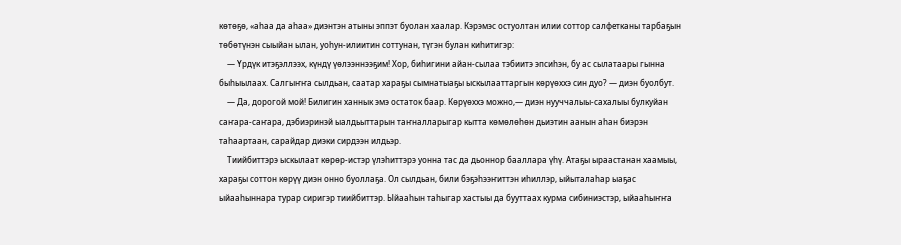көтөҕө, «аһаа да аһаа» диэнтэн атыны эппэт буолан хаалар. Кэрэмэс остуолтан илии соттор салфетканы тарбаҕын төбөтүнэн сыыйан ылан, уоһун-илиитин соттунан, түгэн булан киһитигэр:
    — Үрдүк итэҕэллээх, күндү үөлээннээҕим! Хор, биһигини айан-сылаа тэбиитэ эпсиһэн, бу ас сылатаары гынна
быһыылаах. Салгыҥҥа сылдьан, саатар хараҕы сымнатыаҕы ыскылааттаргын көрүөххэ син дуо? — диэн буолбут.
    — Да, дорогой мой! Билигин ханнык эмэ остаток баар. Көрүөххэ можно,— диэн нууччалыы-сахалыы булкуйан саҥара-саҥара, дэбиэринэй ыалдьыттарын таҥналларыгар кытта көмөлөһөн дьиэтин аанын аһан биэрэн таһаартаан, сарайдар диэки сирдээн илдьэр.
    Тиийбиттэрэ ыскылаат көрөр-истэр үлэһиттэрэ уонна тас да дьоннор бааллара үһү. Атаҕы ыраастанан хаамыы,
хараҕы соттон көрүү диэн онно буоллаҕа. Ол сылдьан, били бэҕэһээҥиттэн иһиллэр, ыйыталаһар ыаҕас ыйааһыннара турар сиригэр тиийбиттэр. Ыйааһын таһыгар хастыы да бууттаах курма сибиниэстэр, ыйааһыҥҥа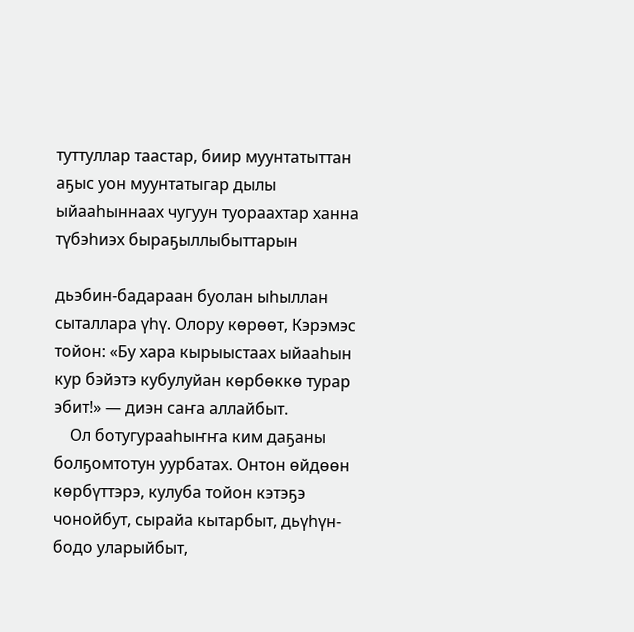туттуллар таастар, биир муунтатыттан аҕыс уон муунтатыгар дылы ыйааһыннаах чугуун туораахтар ханна түбэһиэх быраҕыллыбыттарын

дьэбин-бадараан буолан ыһыллан сыталлара үһү. Олору көрөөт, Кэрэмэс тойон: «Бу хара кырыыстаах ыйааһын кур бэйэтэ кубулуйан көрбөккө турар эбит!» — диэн саҥа аллайбыт.
    Ол ботугурааһыҥҥа ким даҕаны болҕомтотун уурбатах. Онтон өйдөөн көрбүттэрэ, кулуба тойон кэтэҕэ чонойбут, сырайа кытарбыт, дьүһүн-бодо уларыйбыт,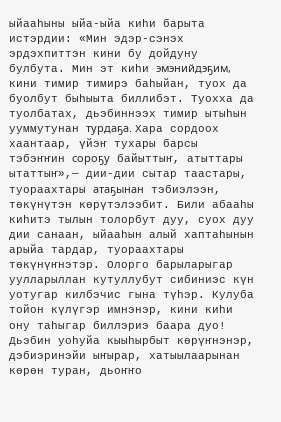ыйааһыны ыйа-ыйа киһи барыта истэрдии: «Мин эдэр-сэнэх эрдэхпиттэн кини бу дойдуну булбута. Мин эт киһи эмэнийдэҕим, кини тимир тимирэ баһыйан, туох да буолбут быһыыта биллибэт. Туохха да туолбатах, дьэбиннээх тимир ытыһын ууммутунан турдаҕа. Хара сордоох хаантаар, үйэҥ тухары барсы тэбэҥҥин сороҕу байыттыҥ, атыттары ытаттыҥ»,— дии-дии сытар таастары, туораахтары атаҕынан тэбиэлээн, төкүнүтэн көрүтэлээбит. Били абааһы киһитэ тылын толорбут дуу, суох дуу дии санаан, ыйааһын алый хаптаһынын арыйа тардар, туораахтары төкүнүҥнэтэр. Олорго барыларыгар уулларыллан кутуллубут сибиниэс күн уотугар килбэчис гына түһэр. Кулуба тойон күлүгэр имнэнэр, кини киһи ону таһыгар биллэриэ баара дуо! Дьэбин уоһуйа кыыһырбыт көрүҥнэнэр, дэбиэринэйи ыҥырар, хатыылаарынан көрөн туран, дьоҥҥо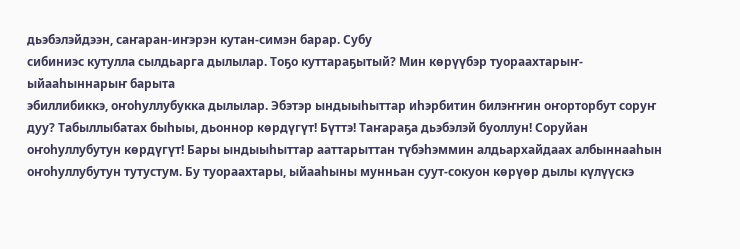дьэбэлэйдээн, саҥаран-иҥэрэн кутан-симэн барар. Субу
сибиниэс кутулла сылдьарга дылылар. Тоҕо куттараҕытый? Мин көрүүбэр туораахтарыҥ-ыйааһыннарыҥ барыта
эбиллибиккэ, оҥоһуллубукка дылылар. Эбэтэр ындыыһыттар иһэрбитин билэҥҥин оҥорторбут соруҥ дуу? Табыллыбатах быһыы, дьоннор көрдүгүт! Бүттэ! Таҥараҕа дьэбэлэй буоллун! Соруйан оҥоһуллубутун көрдүгүт! Бары ындыыһыттар ааттарыттан түбэһэммин алдьархайдаах албыннааһын оҥоһуллубутун тутустум. Бу туораахтары, ыйааһыны мунньан суут-сокуон көрүөр дылы күлүүскэ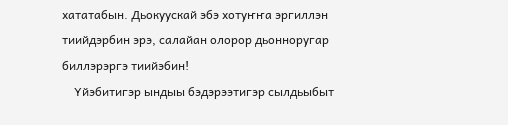хататабын. Дьокуускай эбэ хотуҥҥа эргиллэн тиийдэрбин эрэ, салайан олорор дьонноругар биллэрэргэ тиийэбин!
    Үйэбитигэр ындыы бэдэрээтигэр сылдьыбыт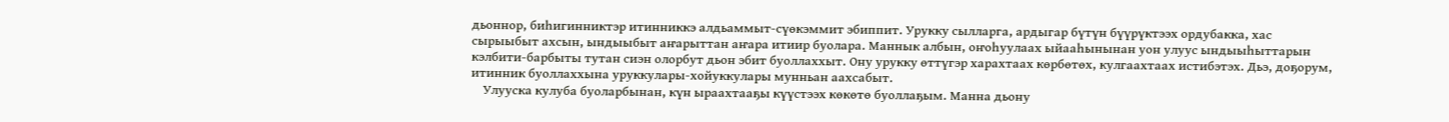дьоннор, биһигинниктэр итинниккэ алдьаммыт-сүөкэммит эбиппит. Урукку сылларга, ардыгар бүтүн бүүрүктээх ордубакка, хас сырыыбыт ахсын, ындыыбыт аҥарыттан аҥара итиир буолара. Маннык албын, оҥоһуулаах ыйааһынынан уон улуус ындыыһыттарын кэлбити-барбыты тутан сиэн олорбут дьон эбит буоллаххыт. Ону урукку өттүгэр харахтаах көрбөтөх, кулгаахтаах истибэтэх. Дьэ, доҕорум, итинник буоллаххына уруккулары-хойуккулары мунньан аахсабыт.
    Улууска кулуба буоларбынан, күн ыраахтааҕы күүстээх көкөтө буоллаҕым. Манна дьону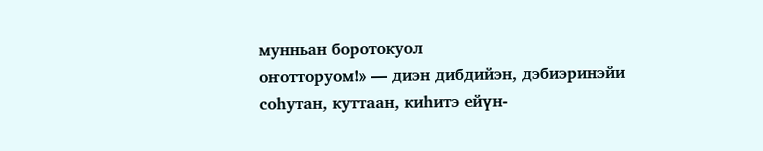мунньан боротокуол
оҥотторуом!» — диэн дибдийэн, дэбиэринэйи соһутан, куттаан, киһитэ ейүн-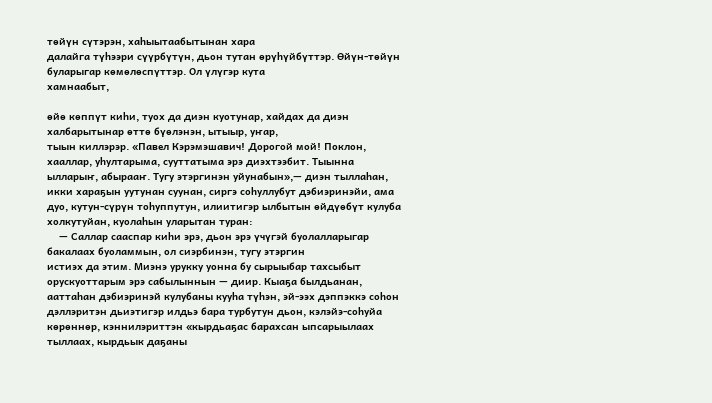төйүн сүтэрэн, хаһыытаабытынан хара
далайга түһээри сүүрбүтүн, дьон тутан өрүһүйбүттэр. Өйүн-төйүн буларыгар көмөлөспүттэр. Ол үлүгэр кута
хамнаабыт,

өйө көппүт киһи, туох да диэн куотунар, хайдах да диэн халбарытынар өттө бүөлэнэн, ытыыр, уҥар,
тыын киллэрэр. «Павел Кэрэмэшавич! Дорогой мой! Поклон, хааллар, уһултарыма, сууттатыма эрэ диэхтээбит. Тыынна ылларыҥ, абырааҥ. Тугу этэргинэн уйунабын»,— диэн тыллаһан, икки хараҕын уутунан суунан, сиргэ соһуллубут дэбиэринэйи, ама дуо, кутун-сүрүн тоһуппутун, илиитигэр ылбытын өйдүөбүт кулуба холкутуйан, куолаһын уларытан туран:
    — Саллар сааспар киһи эрэ, дьон эрэ үчүгэй буолалларыгар бакалаах буоламмын, ол сиэрбинэн, тугу этэргин
истиэх да этим. Миэнэ урукку уонна бу сырыыбар тахсыбыт орускуоттарым эрэ сабылыннын — диир. Кыаҕа былдьанан, ааттаһан дэбиэринэй кулубаны кууһа түһэн, эй-ээх дэппэккэ соһон дэллэритэн дьиэтигэр илдьэ бара турбутун дьон, кэлэйэ-соһуйа көрөннөр, кэннилэриттэн «кырдьаҕас барахсан ыпсарыылаах тыллаах, кырдьык даҕаны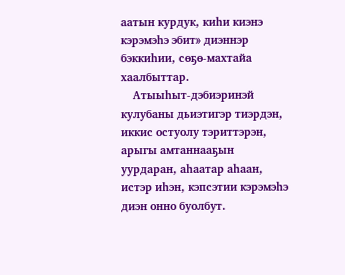аатын курдук, киһи киэнэ кэрэмэһэ эбит» диэннэр бэккиһии, сөҕө-махтайа хаалбыттар.
    Атыыһыт-дэбиэринэй кулубаны дьиэтигэр тиэрдэн, иккис остуолу тэриттэрэн, арыгы амтаннааҕын уурдаран, аһаатар аһаан, истэр иһэн, кэпсэтии кэрэмэһэ диэн онно буолбут.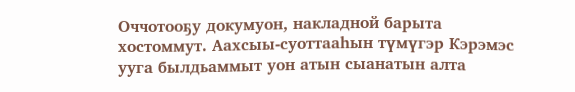Оччотооҕу докумуон, накладной барыта хостоммут. Аахсыы-суоттааһын түмүгэр Кэрэмэс ууга былдьаммыт уон атын сыанатын алта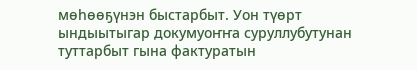мөһөөҕүнэн быстарбыт. Уон түөрт ындыытыгар докумуоҥҥа суруллубутунан туттарбыт гына фактуратын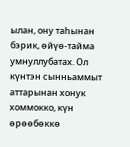ылан, ону таһынан бэрик, өйүө-тайма умнуллубатах. Ол күнтэн сынньаммыт аттарынан хонук хоммокко, күн өрөөбөккө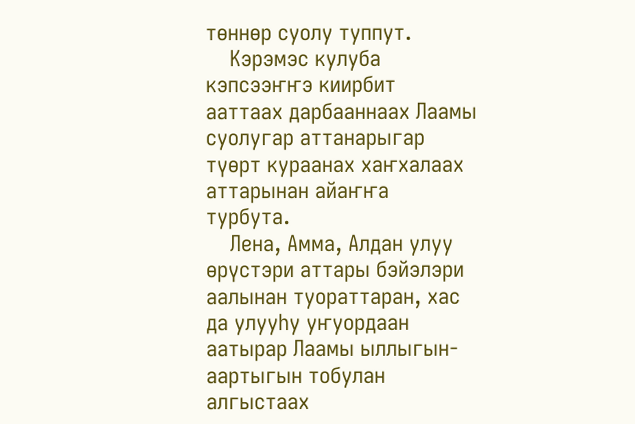төннөр суолу туппут.
    Кэрэмэс кулуба кэпсээҥҥэ киирбит ааттаах дарбааннаах Лаамы суолугар аттанарыгар түөрт кураанах хаҥхалаах аттарынан айаҥҥа турбута.
    Лена, Амма, Алдан улуу өрүстэри аттары бэйэлэри аалынан туораттаран, хас да улууһу уҥуордаан аатырар Лаамы ыллыгын-аартыгын тобулан алгыстаах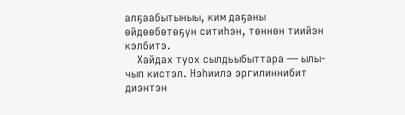алҕаабытыныы, ким даҕаны өйдөөбөтөҕүн ситиһэн, төннөн тиийэн кэлбитэ.
    Хайдах туох сылдьыбыттара — ылы-чып кистэл. Нэһиилэ эргилиннибит диэнтэн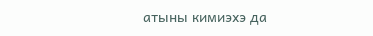атыны кимиэхэ да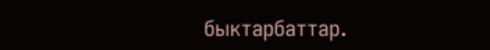быктарбаттар.